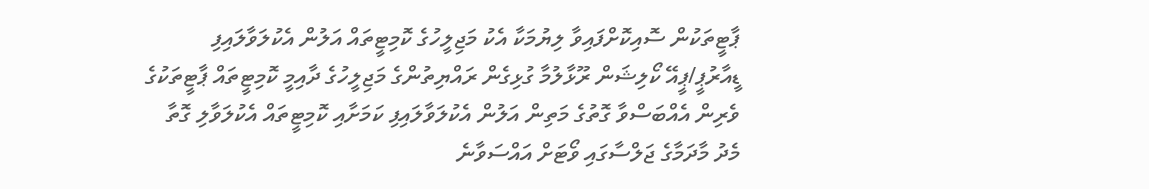ޕާޓީތަކުން ސޮއިކޮށްފައިވާ ލިޔުމަކާ އެކު މަޖިލީހުގެ ކޮމިޓީތައް އަލުން އެކުލަވާލައިފި
ޑީއާރުޕީ/ޕީއޭ ކޯލިޝަން ރޫޅާލުމާ ގުޅިގެން ރައްޔިތުންގެ މަޖިލީހުގެ ދާއިމީ ކޮމިޓީތައް ޕާޓީތަކުގެ ވެރިން އެއްބަސްވާ ގޮތުގެ މަތިން އަލުން އެކުލަވާލައިފި ކަމަށާއި ކޮމިޓީތައް އެކުލަވާލި ގޮތާ މެދު މާދަމާގެ ޖަލްސާގައި ވޯޓަށް އައްސަވާނެ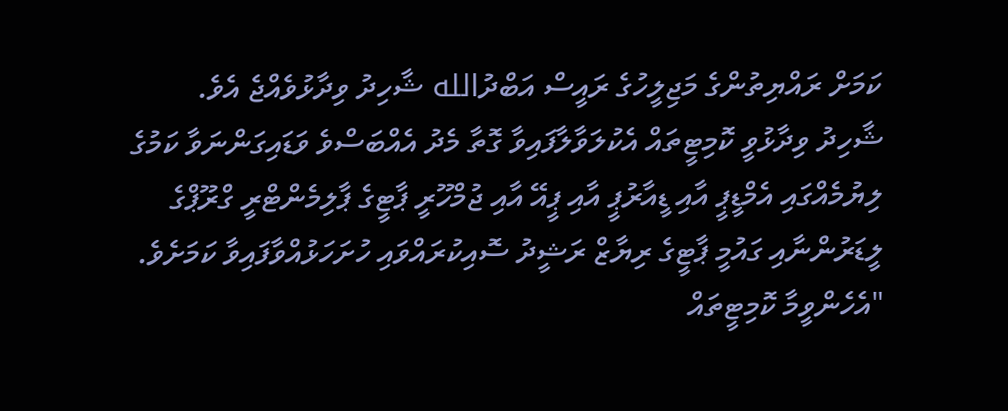ކަމަށް ރައްޔިތުންގެ މަޖިލީހުގެ ރައީސް އަބްދުالله ޝާހިދު ވިދާޅުވެއްޖެ އެވެ.
ޝާހިދު ވިދާޅުވީ ކޮމިޓީތައް އެކުލަވާލާފައިވާ ގޮތާ މެދު އެއްބަސްވެ ވަޑައިގަންނަވާ ކަމުގެ ލިޔުމެއްގައި އެމްޑީޕީ އާއި ޑީއާރުޕީ އާއި ޕީއޭ އާއި ޖުމްހޫރީ ޕާޓީގެ ޕާލިމެންޓްރީ ގްރޫޕްގެ ލީޑަރުންނާއި ގައުމީ ޕާޓީގެ ރިޔާޒް ރަޝީދު ސޮއިކުރައްވައި ހުށަހަޅުއްވާފައިވާ ކަމަށެވެ.
"އެހެންވީމާ ކޮމިޓީތައް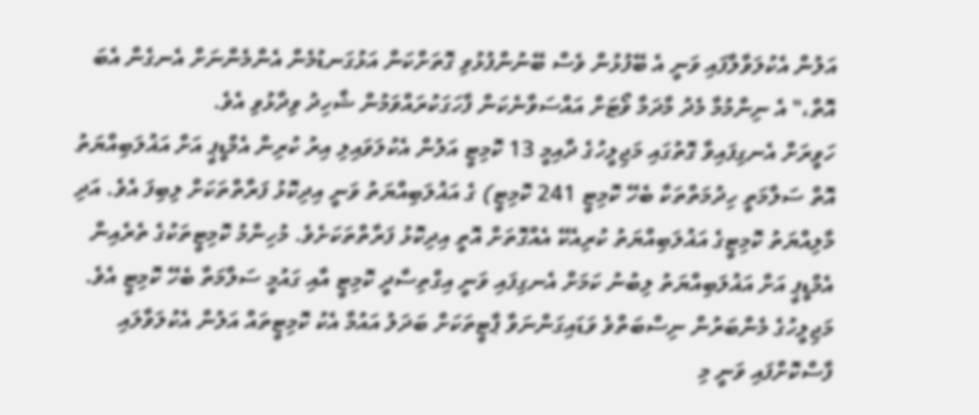އަލުން އެކުލަވާލާފައި ވަނީ އެ ބޭފުޅުން ވެސް ބޭނުންފުޅުވި ގޮތަށްކަން އަޅުގަނޑުމެން އެންމެންނަށް އެނގެން އެބަ އޮތް،" އެ ނިންމުމާ މެދު މާދަމާ ވޯޓަށް އައްސަވާނެކަން ފާހަގަކުރައްވަމުން ޝާހިދު ވިދާޅުވި އެވެ.
ހަވީރަށް އެނގިފައިވާ ގޮތުގައި މަޖިލީހުގެ ދާއިމީ 13 ކޮމިޓީ އަލުން އެކުލަވައިލި އިރު ކުރިން އެމްޑީޕީ އަށް އަޣުލަބިއްޔަތު އޮތް ސަލާމަތީ ހިދުމަތްތަކާ ބެހޭ ކޮމިޓީ 241 ކޮމިޓީ) ގެ އަޣުލަބިއްޔަތު ވަނީ އިދިކޮޅު ފަރާތްތަކަށް ލިބިފަ އެވެ. އަދި މާލިއްޔަތު ކޮމިޓީގެ އަޣުލަބިއްޔަތު ކުރިއެކޭ އެއްގޮތަށް އޮތީ އިދިކޮޅު ފަރާތްތަކަށެވެ. މުހިންމު ކޮމިޓީތަކުގެ ތެރެއިން އެމްޑީޕީ އަށް އަޣުލަބިއްޔަތު ލިބުނު ކަމަށް އެނގިފައި ވަނީ އިގްތިސާދީ ކޮމިޓީ އާއި ގައުމީ ސަލާމަތާ ބެހޭ ކޮމިޓީ އެވެ.
މަޖިލީހުގެ މެންބަރުން ނިސްބަތްވެ ވަޑައިގަންނަވާ ޕާޓީތަކަށް ބަދަލު އައުމާ އެކު ކޮމިޓީތައް އަލުން އެކުލަވާލައި ފާސްކޮށްފައި ވަނީ މި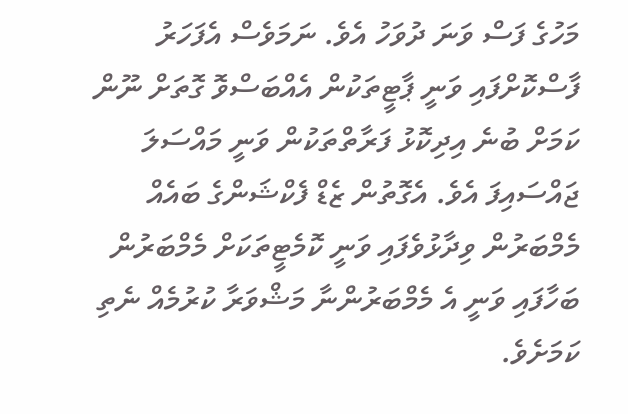މަހުގެ ފަސް ވަނަ ދުވަހު އެވެ. ނަމަވެސް އެފަހަރު ފާސްކޮށްފައި ވަނީ ޕާޓީތަކުން އެއްބަސްވޮ ގޮތަށް ނޫން ކަމަށް ބުނެ އިދިކޮޅު ފަރާތްތަކުން ވަނީ މައްސަލަ ޖައްސައިފަ އެވެ. އެގޮތުން ޒެޑް ފެކްޝަންގެ ބައެއް މެމްބަރުން ވިދާޅުވެފައި ވަނީ ކޮމެޓީތަކަށް މެމްބަރުން ބަހާފައި ވަނީ އެ މެމްބަރުންނާ މަޝްވަރާ ކުރުމެއް ނެތި ކަމަށެވެ.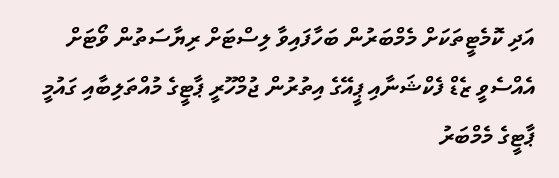އަދި ކޮމެޓީތަކަށް މެމްބަރުން ބަހާފައިވާ ލިސްޓަށް ރިޔާސަތުން ވޯޓަށް އެއްސެވީ ޒެޑް ފެކްޝަނާއި ޕީއޭގެ އިތުރުން ޖުމްހޫރީ ޕާޓީގެ މުއްތަލިބާއި ގައުމީ ޕާޓީގެ މެމްބަރު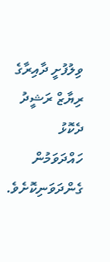ވިލުފުށީ ދާއިރާގެ ރިޔާޒް ރަޝީދު ދެކޮޅު ހައްދަވަމުން ގެންދަވަނިކޮށެވެ.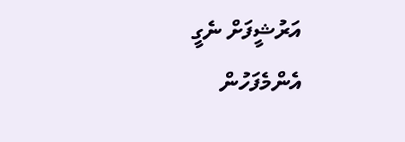އަރުޝީފަށް ނެގީ
އެންމެފަހުން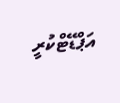އަޕްޑޭޓްކުރީ